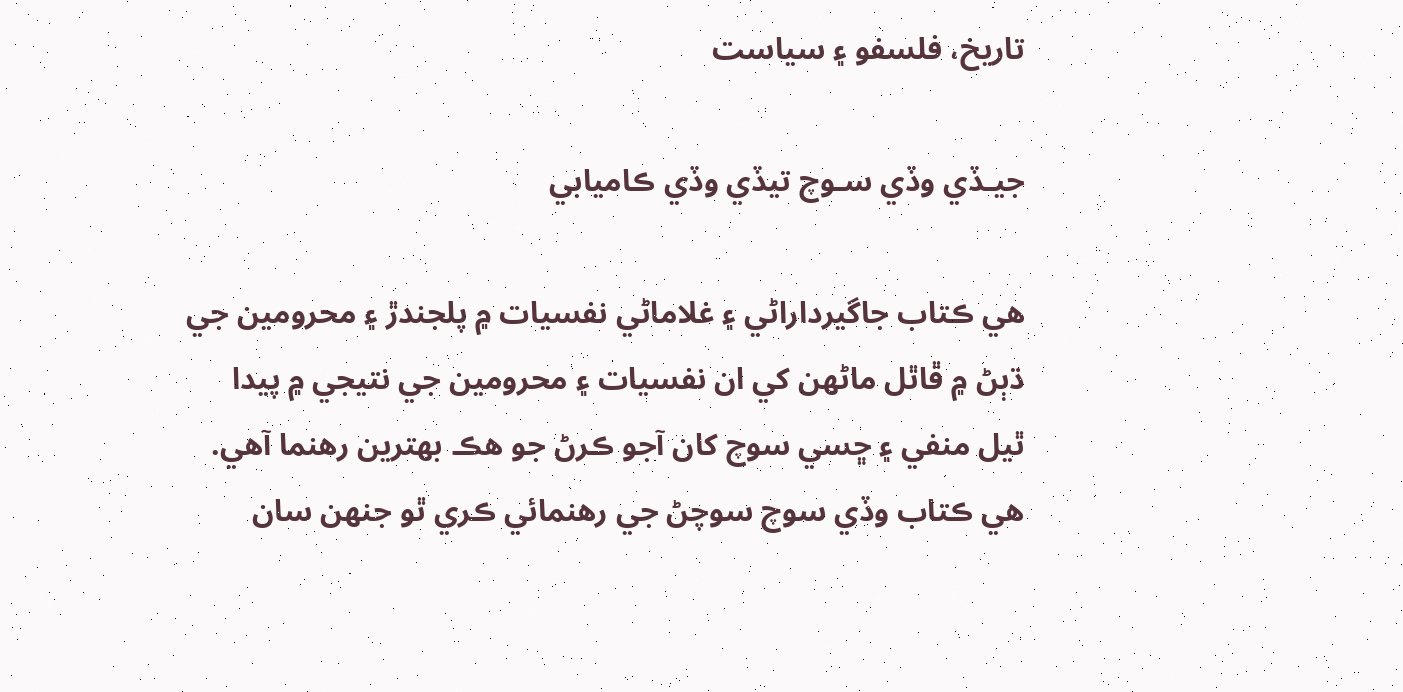تاريخ، فلسفو ۽ سياست

جيـڏي وڏي سـوچ تيڏي وڏي ڪاميابي

هي ڪتاب جاگيرداراڻي ۽ غلاماڻي نفسيات ۾ پلجندڙ ۽ محرومين جي ڌٻڻ ۾ ڦاٿل ماڻهن کي ان نفسيات ۽ محرومين جي نتيجي ۾ پيدا ٿيل منفي ۽ ڇسي سوچ کان آجو ڪرڻ جو هڪ بهترين رهنما آهي.
هي ڪتاب وڏي سوچ سوچڻ جي رهنمائي ڪري ٿو جنهن سان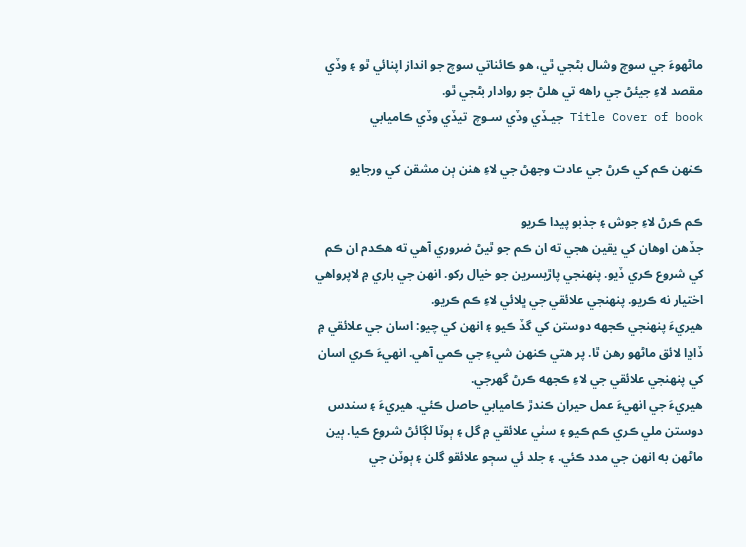ماڻهوءَ جي سوچ وشال بڻجي ٿي، هو ڪائناتي سوچ جو انداز اپنائي ٿو ۽ وڏي مقصد لاءِ جيئڻ جي راهه تي هلڻ جو روادار بڻجي ٿو.
Title Cover of book جيـڏي وڏي سـوچ  تيڏي وڏي ڪاميابي

ڪنهن ڪم کي ڪرڻ جي عادت وجھڻ جي لاءِ هنن ٻن مشقن کي ورجايو

ڪم ڪرڻ لاءِ جوش ۽ جذبو پيدا ڪريو
جڏهن اوهان کي يقين هجي ته ان ڪم جو ٿيڻ ضروري آهي ته هڪدم ان ڪم کي شروع ڪري ڏيو. پنهنجي پاڙيسرين جو خيال رکو. انهن جي باري ۾ لاپرواهي اختيار نه ڪريو. پنهنجي علائقي جي ڀلائي لاءِ ڪم ڪريو.
هيريءَ پنهنجي ڪجھه دوستن کي گڏ ڪيو ۽ انهن کي چيو: اسان جي علائقي ۾ ڏاڍا لائق ماڻهو رهن ٿا. پر هتي ڪنهن شيءِ جي ڪمي آهي. انهيءَ ڪري اسان کي پنهنجي علائقي جي لاءِ ڪجھه ڪرڻ گھرجي.
هيريءَ جي انهيءَ عمل حيران ڪندڙ ڪاميابي حاصل ڪئي. هيريءَ ۽ سندس دوستن ملي ڪري ڪم ڪيو ۽ سٺي علائقي ۾ گل ۽ ٻوٽا لڳائڻ شروع ڪيا. ٻين ماڻهن به انهن جي مدد ڪئي. ۽ جلد ئي سڄو علائقو گلن ۽ ٻوٽن جي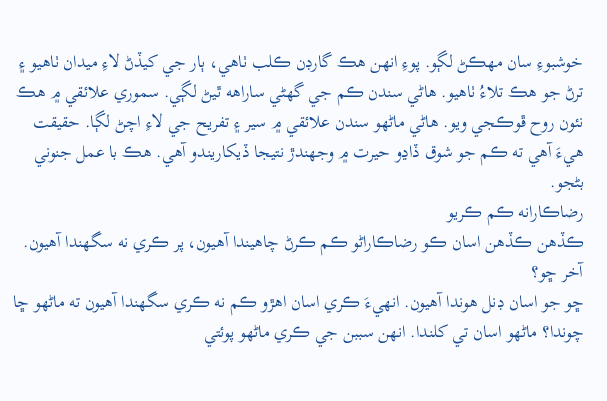خوشبوءِ سان مهڪڻ لڳو. پوءِ انهن هڪ گارڊن ڪلب ٺاهي، ٻار جي کيڏڻ لاءِ ميدان ٺاهيو ۽ ترڻ جو هڪ تلاءُ ٺاهيو. هاڻي سندن ڪم جي گھڻي ساراهه ٿيڻ لڳي. سموري علائقي ۾ هڪ نئون روح ڦوڪجي ويو. هاڻي ماڻهو سندن علائقي ۾ سير ۽ تفريح جي لاءِ اچڻ لڳا. حقيقت هيءَ آهي ته ڪم جو شوق ڏاڍو حيرت ۾ وجھندڙ نتيجا ڏيکاريندو آهي. هڪ با عمل جنوني بڻجو.
رضاڪارانه ڪم ڪريو
ڪڏهن ڪڏهن اسان ڪو رضاڪاراڻو ڪم ڪرڻ چاهيندا آهيون، پر ڪري نه سگھندا آهيون. آخر ڇو؟
ڇو جو اسان ڊنل هوندا آهيون. انهيءَ ڪري اسان اهڙو ڪم نه ڪري سگھندا آهيون ته ماڻهو ڇا چوندا؟ ماڻهو اسان تي کلندا. انهن سببن جي ڪري ماڻهو پوئتي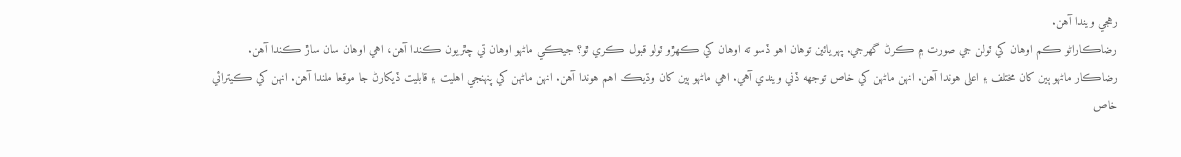رهجي ويندا آهن.
رضاڪاراڻو ڪم اوهان کي ٽولن جي صورت ۾ ڪرڻ گھرجي. پهريائين توهان اهو ڏسو ته اوهان کي ڪهڙو ٽولو قبول ڪري ٿو؟ جيڪي ماڻهو اوهان تي چٿريون ڪندا آهن، اهي اوهان سان ساڙ ڪندا آهن.
رضاڪار ماڻهو ٻين کان مختلف ۽ اعلى هوندا آهن. انهن ماڻهن کي خاص توجھه ڏني ويندي آهي. اهي ماڻهو ٻين کان وڌيڪ اهم هوندا آهن. انهن ماڻهن کي پنهنجي اهليت ۽ قابليت ڏيکارڻ جا موقعا ملندا آهن. انهن کي ڪيترائي خاص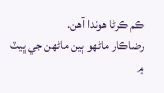ڪم ڪرڻا هوندا آهن.
رضاڪار ماڻهو ٻين ماڻهن جي ڀيٽ ۾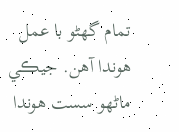تمام گھڻو با عمل هوندا آهن. جيڪي ماڻهو سست هوندا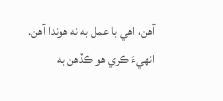آهن، اهي با عمل به نه هوندا آهن. انهيءَ ڪري هو ڪڏهن به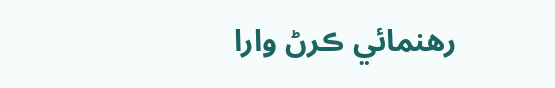رهنمائي ڪرڻ وارا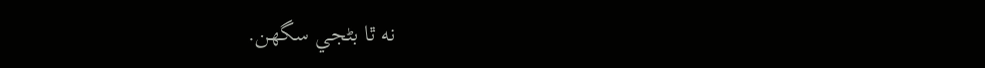نه ٿا بڻجي سگھن.